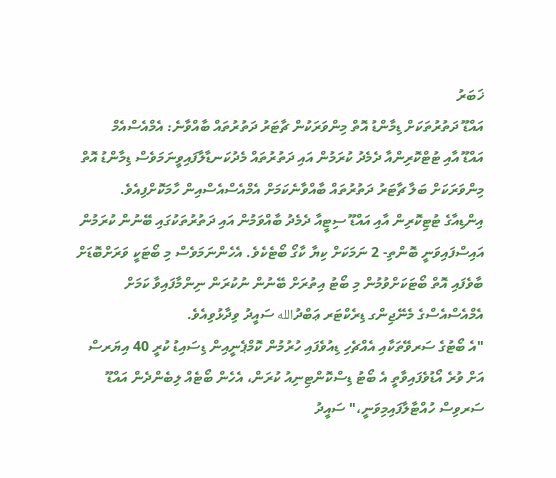ޚަބަރު
އައްޑޫ ދަތުރުތަކަށް ޑިމާންޑު އޮތް މިންވަރަކުން ޗާޓަރު ދަތުރުތައް ބާއްވާނެ: އެމްއެސްއެމް
އައްޑޫ އާއި ޓުޓްކޮރިންއާ ދެމެދު ކުރަމުން އައި ދަތުރުތައް މެދުކަނޑާލާފައިވީނަމަވެސް ޑިމާންޑު އޮތް މިންވަރަކަށް ބަލާ ޗާޓަރު ދަތުރުތައް ބާއްވާނެކަމަށް އެމްއެސްއެސްއިން ހާމަކޮށްފިއެވެ.
އިންޑިއާގެ ޓުޓިކޮރިން އާއި އައްޑޫ ސިޓީއާ ދެމެދު ބާއްވަމުން އައި ދަތުރުތަކުގައި ބޭނުން ކުރަމުން އައިސްފައިވަނީ ބޮންތި- 2 ނަމަކަށް ކިޔާ ކާގޯ ބޯޓެކެވެ. އެހެންނަމަވެސް މި ބޯޓަކީ ވަރަށްބޮޑަށް ބާވެފައި އޮތް ބޯޓަކަށްވުމުން މި ބޯޓު އިތުރަށް ބޭނުން ނުކުރަން ނިންމާފައިވާ ކަމަށް އެމްއެސްއެސްގެ މެނޭޖިންގ ޑިރެކްޓަރ ޢަބްދުالله ސައީދު ވިދާޅުވިއެވެ.
"އެ ބޯޓުގެ ސަރވޭތަކާއި އެއްޗެހި ޑިއުވެފައި ހުރުމުން ކޮމްޕެނީއިން ޑިސައިޑު ކުރީ 40 އިޔަރސް އަށް ވުރެ އޯޑުވެފައިވާތީ އެ ބޯޓު ޑިސްކޮންޓިނިއު ކުރަން، އެހެން ބޯޓެއް ލިބެންދެން އައްޑޫ ސަރވިސް ހުއްޓާލާފައިމިވަނީ،" ސައީދު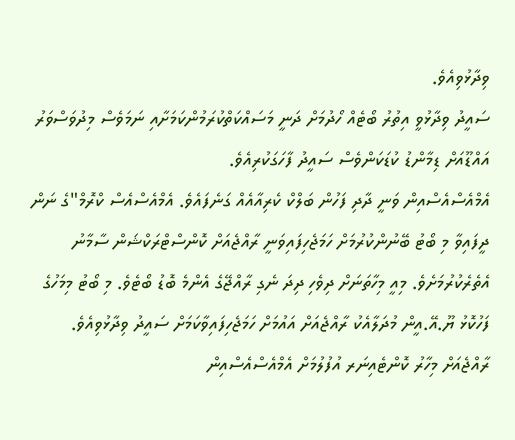ވިދާޅުވިއެވެ.
ސައީދު ވިދާޅުވީ އިތުރު ބޯޓެއް ހޯދުމަށް ދަނީ މަސައްކަތްކުރަމުންކަމަށާއި ނަމަވެސް މިދުވަސްވަރު އައްޑޫއަށް ޑިމާންޑު ކުޑަކަންވެސް ސައީދު ފާހަގަކުރިއެވެ.
އެމްއެސްއެސްއިން ވަނީ ދާދި ފަހުން ބަލްކް ކެރިއާއެއް ގަނެފައެވެ. އެމްއެސްއެސް ކްރޮމް"ގެ ނަން ދީފައިވާ މި ބޯޓު ބޭނުންކުރުމަށް ހަމަޖެހިފައިވަނީ ރާއްޖެއަށް ކޮންސްޓްރަކްޝަން ސާމާނު އެތެރެކުރުމަށެވެ. މިއީ މިހާތަނަށް ދިވެހި ދިދަ ނެގި ރާއްޖޭގެ އެންމެ ބޮޑު ބޯޓެވެ. މި ބޯޓު މިމަހުގެ ފަހުކޮޅު ޔޫ.އޭ.އީން މުދަލާއެކު ރާއްޖެއަށް އައުމަށް ހަމަޖެހިފައިވާކަމަށް ސައީދު ވިދާޅުވިއެވެ.
ރާއްޖެއަށް މިހާރު ކޮންޓެއިނަރ އުފުލުމަށް އެމްއެސްއެސްއިން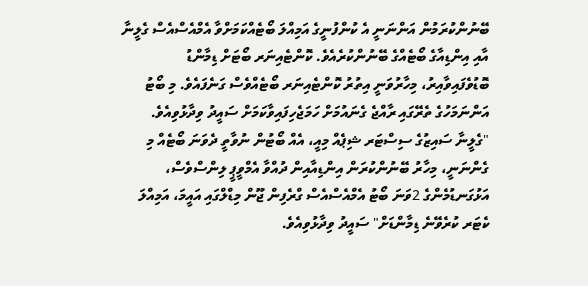ބޭނުންކުރަމުން އަންނަނީ އެ ކުންފުނީގެ އަމިއްލަ ބޯޓެއްކަމަށްވާ އެމްއެސްއެސް ގެލީނާ އާއި އިންޑިއާގެ ބޯޓެއްގެ ބޭނުންކުރެއެވެ. ކޮންޓެއިނަރ ބޯޓަށް ޑިމާންޑު ބޮޑުވެފައިވާއިރު، މިހާރުވަނީ އިތުރު ކޮންޓެއިނަރ ބޯޓެއްވެސް ގަނެފައެވެ. މި ބޯޓު އަންނަމަހުގެ ތެރޭގައި ރާއްޖެ ގެނައުމަށް ހަމަޖެހިފައިވާކަމަށް ސައީދު ވިދާޅުވިއެވެ.
"ގެލީނާ ސައިޒުގެ ސިސްޓަރ ޝިޕެއް މިއީ، އެއް ބޯޓުން ނުވާތީ ދެވަނަ ބޯޓެއް މި ގެންނަނީ، މިހާރު ބޭނުންކުރަން އިންޑިއާއިން ދުއްވާ އެމްވީޕީ ލިންސްވެސް، އަޅުގަނޑުމެންގެ 2ވަނަ ބޯޓު އެމްއެސްއެސް ގްރެފިން ޖޫން މިޑްލްގައި އައީމަ، އަމިއްލަ ކެޓަރ ކުރެވޭނެ ޑިމާންޑަށް" ސައީދު ވިދާޅުވިއެވެ.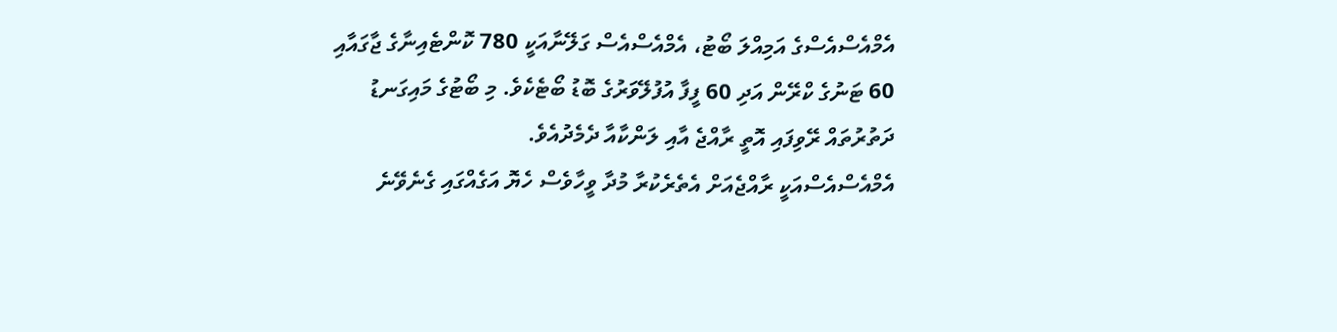އެމްއެސްއެސްގެ އަމިއްލަ ބޯޓު، އެމްއެސްއެސް ގަލޭނާއަކީ 780 ކޮންޓެއިނާގެ ޖާގައާއި 60 ޓަނުގެ ކްރޭން އަދި 60 ފީފާ އުފުލޭވަރުގެ ބޮޑު ބޯޓެކެވެ. މި ބޯޓުގެ މައިގަނޑު ދަތުރުތައް ރޭވިފައި އޮތީ ރާއްޖެ އާއި ލަންކާއާ ދެމެދުއެވެ.
އެމްއެސްއެސްއަކީ ރާއްޖެއަށް އެތެރެކުރާ މުދާ ވީހާވެސް ހެޔޮ އަގެއްގައި ގެނެވޭނެ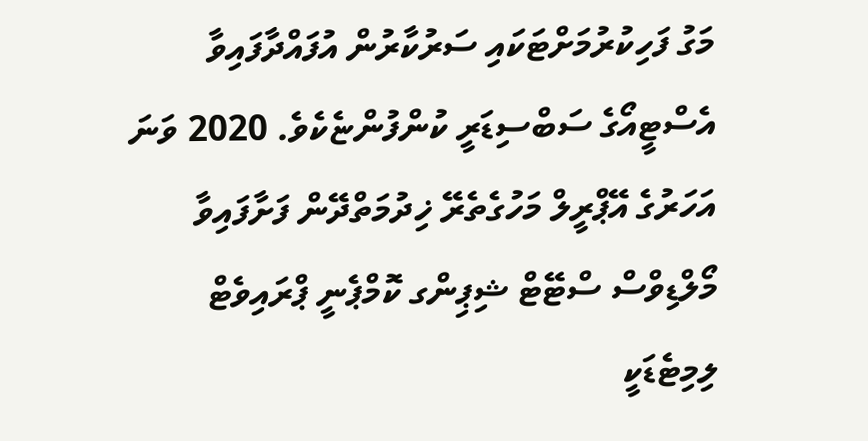މަގު ފަހިކުރުމަށްޓަކައި ސަރުކާރުން އުފައްދާފައިވާ އެސްޓީއޯގެ ސަބްސިޑަރީ ކުންފުންޏެކެވެ. 2020 ވަނަ އަހަރުގެ އޭޕްރީލް މަހުގެތެރޭ ޚިދުމަތްދޭން ފަށާފައިވާ މޯލްޑިވްސް ސްޓޭޓް ޝިޕިންގ ކޮމްޕެނީ ޕްރައިވެޓް ލިމިޓެޑަކީ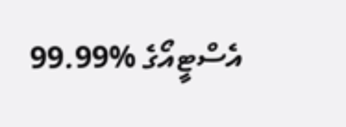އެސްޓީއޯގެ %99.99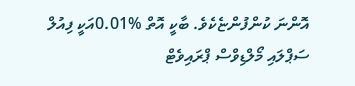އޮންނަ ކުންފުންޏެކެވެ. ބާކީ އޮތް %0.01އަކީ ފިއުލް ސަޕްލައި މޯލްޑިވްސް ޕްރައިވެޓް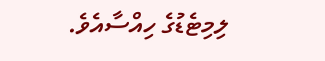ލިމިޓެޑުގެ ހިއްސާއެވެ.